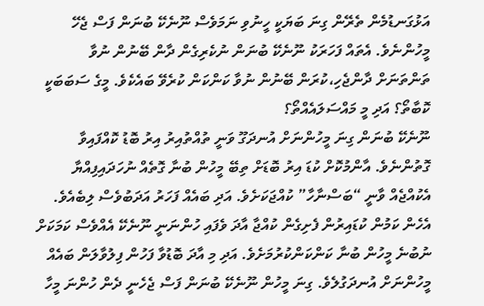އަޅުގަނޑުމެން ތެރޭން ގިނަ ބަޔަކީ ހީނުވި ނަމަވެސް ނޫނެކޭ ބުނަން ފަސް ޖެހޭ މީހުންނެވެ. އެތައް ފަހަރަކު ނޫނެކޭ ބުނަން ނުކެރިގެން ދާން ބޭނުން ނުވާ ތަންތަނަށް ދާންޖެހި،ކުރަން ބޭނުން ނުވާ ކަންކަން ކުރެވޭ ބައެކެވެ. މީގެ ސަބަބަކީ ކޮބާތޯ؟ އަދި މީ މައްސަލައެއްތޯ؟
ނޫނެކޭ ބުނަން ގިނަ މީހުންނަށް އުނދަގޫ ވަނީ ތުއްތުއިރު އިރު ބޮޑު ކޮއްފައިވާ ގޮތުންނެވެ. އާންމުކޮށް ކުޑަ އިރު ބޮޑަށް ތިބޭ މީހުން ބުނާ ގޮތެއް ނުހަދައިފިއްޔާ އެކުއްޖެއް ވާނީ “ބަސްނާހާ” ކުއްޖަކަށެވެ. އަދި ބައެއް ފަހަރު އަދަބުވެސް ލިބެއެވެ. އެހެން ކަމުން ކުޑައިރުން ފެށިގެން ކުއްޖާ އާދަ ވެފައި ހުންނަނީ ނޫނެކޭ އެއްވެސް ކަމަކަށް ނުބުނެ މީހުން ބުނާ ކަންކަންކުރުމަށެވެ. އަދި މި އާދަ ބޮޑުވާ ފަހުން ފިލުވާލަން ބައެއް މީހުންނަށް އުނދަގުލެވެ. ގިނަ މީހުން ނޫނެކޭ ބުނަން ފަސް ޖެހެނީ ދެން ހުންނަ މީހާ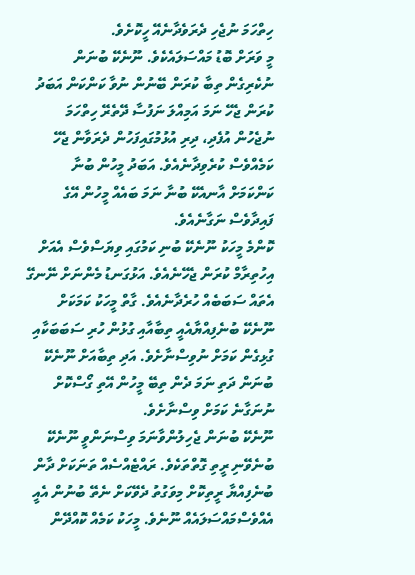ހިތްހަމަ ނުޖެހި ދެރަވެދާނެއޭ ހީކޮށެވެ.
މީ ވަރަށް ބޮޑު މައްސަލައެކެވެ. ނޫނެކޭ ބުނަން ނުކެރިގެން ތިބާ ކުރަން ބޭނުން ނުވާ ކަންކަން އަބަދު ކުރަން ޖެހޭ ނަމަ އަމިއްލަ ނަފުސާ ދޭތެރޭ ހިތްހަމަ ނުޖެހުން އުފެދި، ދިރި އުޅުމުގައިފަހުން ދެރަވާން ޖެހޭ ކަމެއްވެސް ކުރެވިދާނެއެވެ. އަބަދު މީހުން ބުނާ ކަންކަމަށް އާނއެކޭ ބުނާ ނަމަ ބައެއް މީހުން އޭގެ ފައިދާވެސް ނަގާނެއެވެ.
ކޮންމެ މީހަކު ނޫނެކޭ ބުނި ކަމުގައި ވިޔަސްވެސް އެއަށް އިހުތިރާމް ކުރަން ޖެހޭނެއެވެ. އަޅުގަނޑު މެންނަށް ނޭނގޭ އެތައް ސަބަބެއް ހުރެދާނެއެވެ. ގާތް މީހަކު ކަމަކަށް ނޫނެކޭ ބުނެފިއްޔާއެއީ ތިބާއާއި ގުޅުން ހުރި ސަބަބަކާއި ގުޅިގެން ކަމަށް ނުވިސްނާށެވެ. އަދި ތިބާއަށް ނޫނެކޭ ބުނަން ދަތި ނަމަ ދެން ތިބޭ މީހުން އޭތި ގޯސްކޮށް ނުނަގާނެ ކަމަށް ވިސްނާށެވެ.
ނޫނެކޭ ބުނަން ޖެހިލުންވާނަމަ ވިސްނަންވީ ނޫނެކޭ ބުނެވޭނި ރީތި ގޮތްތަކެވެ. ރައްޓެއްސެއް ތަނަކަށް ދާން ބުނެފިއްޔާ ރީތިކޮށް މިވަގުތު ދެވޭކަށް ނެތޭ ބުނުން އެއީ އެއްވެސްމައްސަލައެއް ނޫނެވެ. މީހަކު ކަމެއް ކޮއްދޭން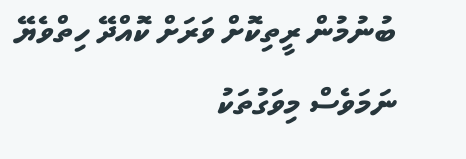ބުނުމުން ރީތިކޮށް ވަރަށް ކޮއްދޭ ހިތްވެޔޭ ނަމަވެސް މިވަގުތަކު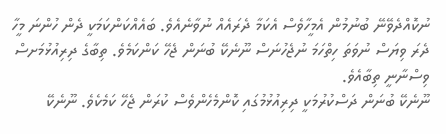ނުކޮއްދެވޭނޭ ބުނުމުން އެމީހާވެސް އެކަމާ ދެރައެއް ނުވާނެއެވެ. ބައެއްކަންކަމަކީ ދެން ހުންނަ މީހާ ދެރަ ވިޔަސް ނުވަތަ ހިތްހަމަ ނުޖެހުނަސް ނޫނެކޭ ބުނަން ޖެހޭ ކަންކަމެވެ. ތިބާގެ ދިރިއުޅުމަށސް ވިސްނާނީ ތިބާއެވެ.
ނޫނެކޭ ބުނަން ދަސްކުރުމަކީ ދިރިއުޅުމުގައި ކޮންމެހެންވެސް ކުރަން ޖެހޭ ކަމެކެވެ. ނޫނެކޭ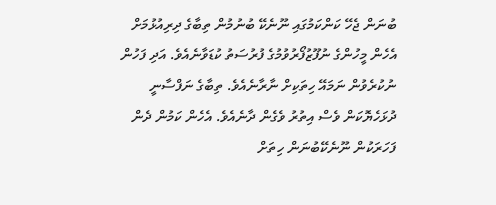ބުނަން ޖެހޭ ކަންކަމުގައި ނޫނެކޭ ބުނުމުން ތިބާގެ ދިރިއުޅުމަށް އެހެން މީހުންގެ ނުފޫޒުފޯރުވުމުގެ ފުރުސަތު ކުޑަވާނެއެވެ. އަދި ފަހުން ނުކުރެވުން ނަމައޭ ހިތަކިށް ނާރާނެއެވެ. ތިބާގެ ނަފްސާނީ ދުޅަހެޔޮކަން ވެސް އިތުރު ވެގެން ދާނެއެވެ. އެހެން ކަމުން ދެން ފަހަރަކުން ނޫނެކޭބުނަން ހިތަށް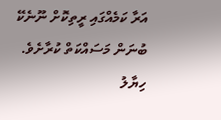އަރާ ކަމެއްގައި ރީތިކޮށް ނޫނެކޭ ބުނަން މަސައްކަތް ކުރާށެވެ.
ހިޔާލު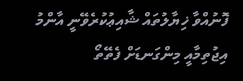ފޮނުއްވާ ޚިޔާލުތައް ޝާއިޢުކުރެވޭނީ އާންމު އިޖުތިމާއީ މިންގަނޑަށް ފެތޭތޯ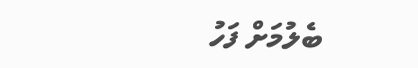ބެލުމަށް ފަހު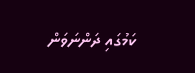ކަމުގައި ދަންނަވަން